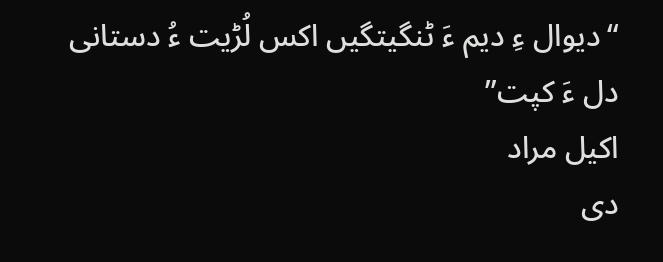“دیوال ءِ دیم ءَ ٹنگیتگیں اکس لُڑیت ءُ دستانی دل ءَ کپت”
اکیل مراد
دی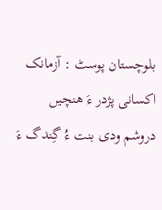بلوچستان پوسٹ : آزمانک
اکسانی پژدر ءَ ھنچیں دروشم ودی بنت ءُ گِندگ ءَ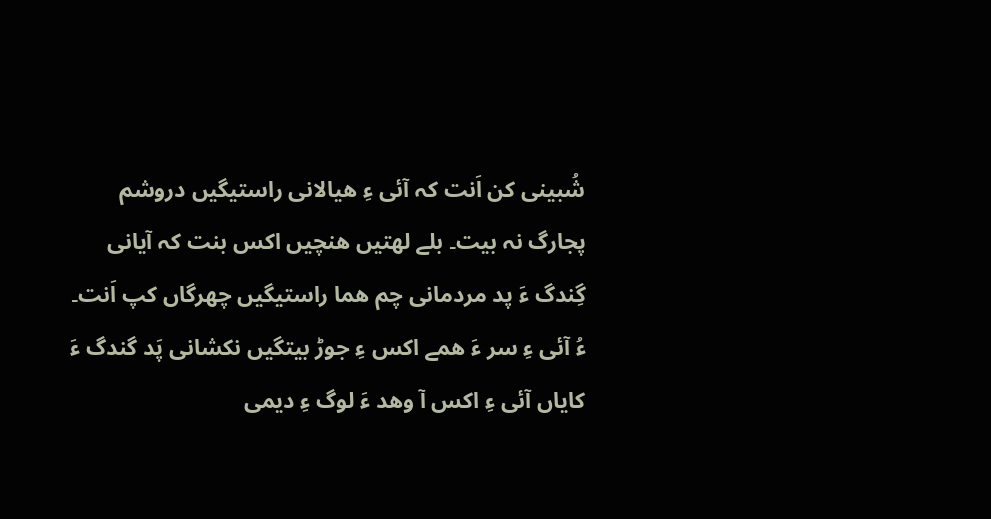شُبینی کن اَنت کہ آئی ءِ ھیالانی راستیگیں دروشم پجارگ نہ بیت۔ بلے لھتیں ھنچیں اکس بنت کہ آیانی گِندگ ءَ پد مردمانی چم ھما راستیگیں چھرگاں کپ اَنت۔
ءُ آئی ءِ سر ءَ ھمے اکس ءِ جوڑ بیتگیں نکشانی پَد گندگ ءَ کایاں آئی ءِ اکس آ وھد ءَ لوگ ءِ دیمی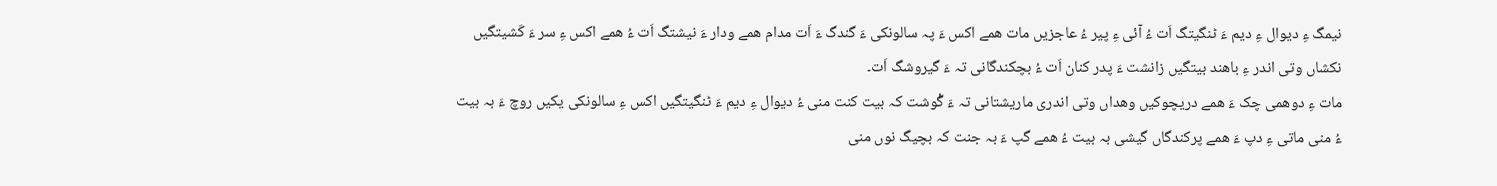نیمگ ءِ دیوال ءِ دیم ءَ ٹنگیتگ اَت ءُ آئی ءِ پیر ءُ عاجزیں مات ھمے اکس ءَ پہ سالونکی ءَ گندگ ءَ اَت مدام ھمے ودار ءَ نیشتگ اَت ءُ ھمے اکس ءِ سر ءَ کَشیتگیں نکشاں وتی اندر ءِ باھند بیتگیں زانشت ءَ پدر کنان اَت ءُ بچکندگانی تہ ءَ گیروشگ اَت۔
مات ءِ دوھمی چک ءَ ھمے دریچوکیں وھداں وتی اندری ماریشتانی تہ ءَ گْوشت کہ بیت کنت منی ءُ دیوال ءِ دیم ءَ ٹنگیتگیں اکس ءِ سالونکی یکیں روچ ءَ بہ بیت ءُ منی ماتی ءِ دپ ءَ ھمے پرکندگاں گیشی بہ بیت ءُ ھمے گپ ءَ بہ جنت کہ بچیگ نوں منی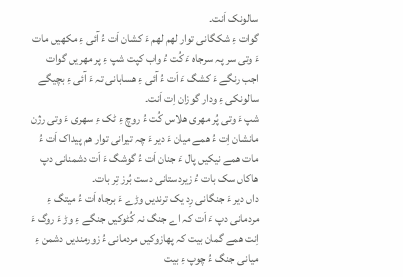سالونک اَنت۔
گوات ءِ شکگانی توار لھم لھم ءَ کشان اَت ءُ آئی ءِ مکھیں مات ءَ وتی سر پہ سرجاہ ءَ کُت ءُ واب کپت شپ ءِ پر مھریں گوات اجب رنگے ءَ کشگ ءَ اَت ءُ آئی ءِ ھسابانی تہ ءَ آئی ءِ بچیگے سالونکی ءِ ودار گوزان اِت اَنت۔
شپ ءَ وتی پُر مھری ھلاس کُت ءُ روچ ءِ ٹک ءِ سھری ءَ وتی رژن مانشان اِت ءُ ھمے میان ءَ دیر ءَ چہ تیرانی توار ھم پیداک اَت ءُ مات ھمے نیکیں پال ءَ جنان اَت ءُ گوشگ ءَ اَت دشمنانی دپ ھاکاں سک بات ءُ زیردستانی دست بُرز تِر بات۔
داں دیر ءَ جنگانی رِد یک ترندیں وڑے ءَ برجاہ اَت ءُ میتگ ءِ مردمانی دپ ءَ اَت کہ اے جنگ نہ کُٹوکیں جنگے ءِ وڑ ءَ روگ ءَ اِنت ھمے گمان بیت کہ پھازوکیں مردمانی ءُ زورمندیں دشمن ءِ میانی جنگ ءُ چوپ ءِ بیت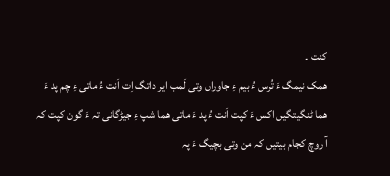کنت ۔
ھمک نیمگ ءَ تُرس ءُ بیم ءِ جاوراں وتی لَمب ایر داتگ اِت اَنت ءُ ماتی ءِ چم پد ءَ ھما ٹنگیتگیں اکس ءَ کپت اَنت ءُ پد ءَ ماتی ھما شپ ءِ جیڑگانی تہ ءَ گون کپت کہ آ روچ کجام بیتیں کہ من وتی بچیگ ءَ پہ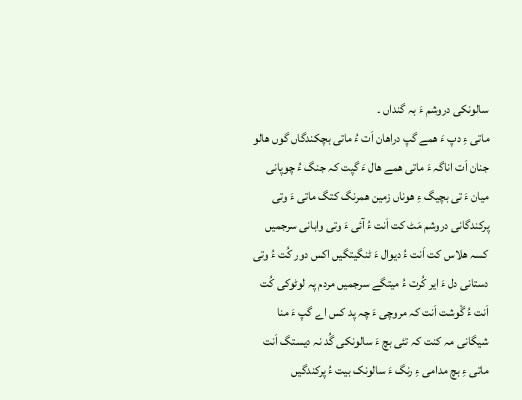سالونکی دروشم ءَ بہ گنداں ۔
ماتی ءِ دپ ءَ ھمے گپ دراھان اَت ءُ ماتی بچکندگاں گوں ھالو جنان اَت اناگہ ءَ ماتی ھمے ھال ءَ گپت کہ جنگ ءُ چوپانی میان ءَ تی بچیگ ءِ ھوناں زمین ھمرنگ کتگ ماتی ءَ وتی پرکندگانی دروشم مَٹ کت اَنت ءُ آئی ءَ وتی وابانی سرجمیں کسہ ھلاس کت اَنت ءُ دیوال ءَ ٹنگیتگیں اکس دور کُت ءُ وتی دستانی دل ءَ ایر کُرت ءُ میتگے سرجمیں مردم پہ لوٹوکی کُت اَنت ءُ گْوشت اَنت کہ مروچی ءَ چہ پد کس اے گپ ءَ منا شیگانی مہ کنت کہ تئی بچ ءَ سالونکی گُد نہ دیستگ اَنت ماتی ءِ بچ مدامی ءِ رنگ ءَ سالونک بیت ءُ پرکندگیں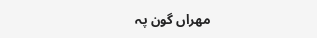مھراں گون پہ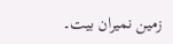زمین نمیران بیت۔